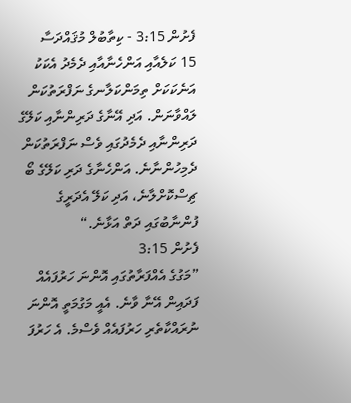ފެށުން 3:15 - ކިތާބުލް މުޤައްދަސާ
15 ކަލެއާއި އަންހެނާއާއި ދެމެދު އެކަކު އަނެކަކަށް ތިމަންކަލާނގެ ނަފްރަތުކަން ލައްވާނަން. އަދި އޭނާގެ ދަރިންނާއި ކަލޭގެ ދަރިންނާއި ދެމެދުގައި ވެސް ނަފްރަތުކަން ދެމިހުންނާނެ. އަންހެނާގެ ދަރި ކަލޭގެ ބޯ ޗިސްކޮށްލާނެ، އަދި ކަލޭ އެދަރީގެ ފުންނާބުގައި ދަތް އަޅާނެ.“
ފެށުން 3:15
”މަގުގެ އެއްފަރާތުގައި އޮންނަ ހަރުފައެއް ފަދައިން އޭނާ ވާނެ. އެއީ މަގުމަތީ އޮންނަ ނުރައްކާތެރި ހަރުފައެއް ވެސްމެ. އެ ހަރުފަ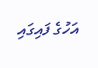އަހުގެ ފައިގައި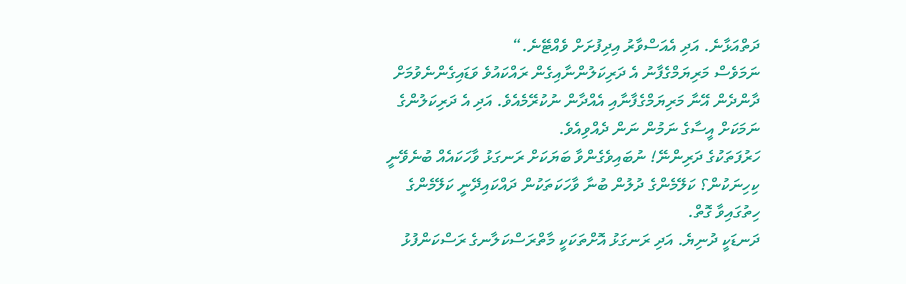ދަތްއަޅާނެ. އަދި އެއަސްވާރު އިދިފުށަށް ވެއްޓޭނެ.“
ނަމަވެސް މަރިޔަމްގެފާނު އެ ދަރިކަލުންނާއިގެން ރައްކައުވެ ވަޑައިގެންނެވުމަށް ދާންދެން އޭނާ މަރިޔަމްގެފާނާއި އެއްދާން ނުކުރޭމެއެވެ. އަދި އެ ދަރިކަލުންގެ ނަމަކަށް އީސާގެ ނަމުން ނަން ދެއްވިއެވެ.
ހަރުފަތަކުގެ ދަރިންނޭ! ނުބައިވެގެންވާ ބަޔަކަށް ރަނގަޅު ވާހަކައެއް ބުނެވޭނީ ކިހިނަކުން؟ ކަލޭމެންގެ ދުލުން ބުނާ ވާހަކަތަކުން ދައްކައިދޭނީ ކަލޭމެންގެ ހިތުގައިވާ ގޮތް.
ދަނޑަކީ ދުނިޔެ. އަދި ރަނގަޅު އޮށްތަކަކީ މާތްރަސްކަލާނގެ ރަސްކަންފުޅު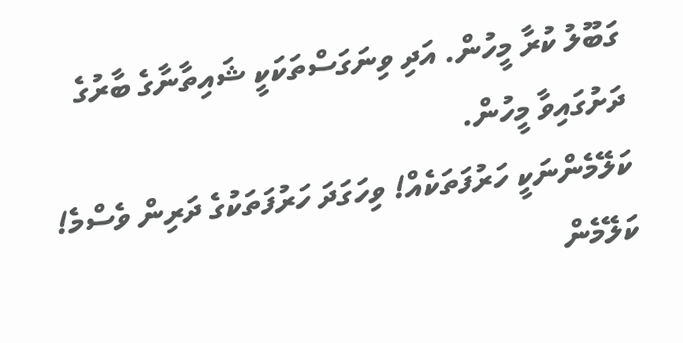ގަބޫލު ކުރާ މީހުން. އަދި ވިނަގަސްތަކަކީ ޝައިތާނާގެ ބާރުގެ ދަށުގައިވާ މީހުން.
ކަލޭމެންނަކީ ހަރުފަތަކެއް! ވިހަގަދަ ހަރުފަތަކުގެ ދަރިން ވެސްމެ! ކަލޭމެން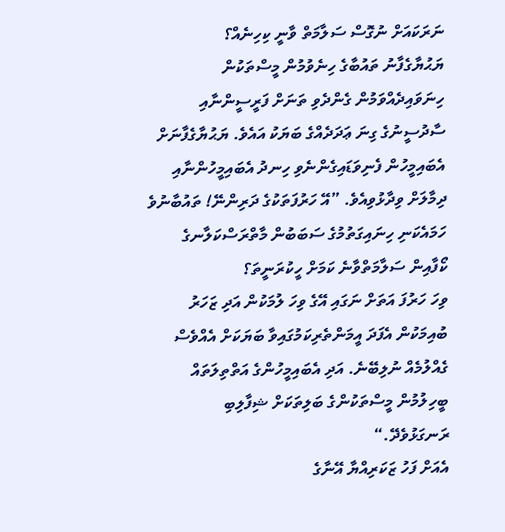ނަރަކައަށް ނުގޮސް ސަލާމަތް ވާނީ ކިހިނެއް؟
ޔަޙުޔާގެފާނު ތައުބާގެ ހިނެވުމުން މީސްތަކުން ހިނަވައިދެއްވަމުން ގެންދެވި ތަނަށް ފަރީސީންނާއި ސާދުސީނުގެ ގިނަ ޢަދަދެއްގެ ބަޔަކު އައެވެ. ޔަޙުޔާގެފާނަށް އެބައިމީހުން ފެނިވަޑައިގެންނެވި ހިނދު އެބައިމީހުންނާއި ދިމާލަށް ވިދާޅުވިއެވެ. ”އޭ ހަރުފަތަކުގެ ދަރިންނޭ! ތައުބާނުވެ ހަމައެކަނި ހިނައިގަތުމުގެ ސަބަބުން މާތްރަސްކަލާނގެ ކޯފާއިން ސަލާމަތްވާނެ ކަމަށް ހީކުރަނީތަ؟
ވިހަ ހަރުފަ އަތަށް ނަގައި އޭގެ ވިހަ ލުމަކުން އަދި ޒަހަރު ބުއިމަކުން އެފަދަ އީމަންތެރިކަމުގައިވާ ބަޔަކަށް އެއްވެސް ގެއްލުމެއް ނުލިބޭނެ. އަދި އެބައިމީހުންގެ އަތްތިލަތައް ބީހިލުމުން މީސްތަކުންގެ ބަލިތަކަށް ޝިފާލިބި ރަނގަޅުވެދޭ.“
އެއަށް ފަހު ޒަކަރިއްޔާ އޭނާގެ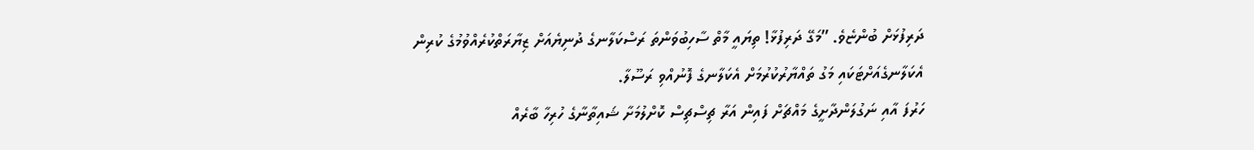ދަރިފުޅަށް ބުންޏެވެ. ”މަގޭ ދަރިފުޅާ! ތިޔައީ މާތް ސާހިބުވަންތަ ރަސްކަލާނގެ ދުނިޔެއަށް ޒިޔާރަތްކުރެއްވުމުގެ ކުރިން އެކަލާނގެއަށްޓަކައި މަގު ތައްޔާރުކުރުމަށް އެކަލާނގެ ފޮނުއްވި ރަސޫލާ.
ހަރުފަ އާއި ނަގުލަންދާށީގެ މައްޗަށް ފައިން އަރާ ޗިސްޗިސް ކޮށްލުމަށާ ޝައިތާނާގެ ހުރިހާ ބާރެއް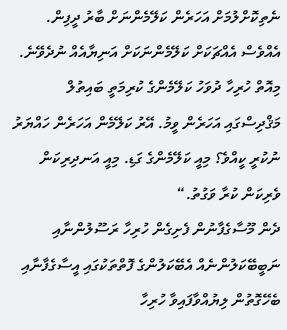ނެތިކޮށްލުމަށް އަހަރެން ކަލޭމެންނަށް ބާރު ދީފިން. އެއްވެސް އެއްޗަކަށް ކަލޭމެންނަކަށް އަނިޔާއެއް ނުދެވޭނެ.
މިއޮތް ހުރިހާ ދުވަހު ކަލޭމެންގެ ކުރިމަތީ ބައިތުލް މަޤްދިސްގައި އަހަރެން ވީމު. އޭރު ކަލޭމެން އަހަރެން ހައްޔަރު ނުކުރީ ކީއްވެ؟ މިއީ ކަލޭމެންގެ ގަޑި. މިއީ އަނދިރިކަން ވެރިކަން ކުރާ ވަގުތު.“
ދެން މޫސާގެފާނުން ފެށިގެން ހުރިހާ ރަސޫލުންނާއި ނަބީބޭކަލުންނެއް އެބޭކަލުންގެ ފޮތްތަކުގައި އީސާގެފާނާއި ބެހޭގޮތުން ލިޔުއްވާފައިވާ ހުރިހާ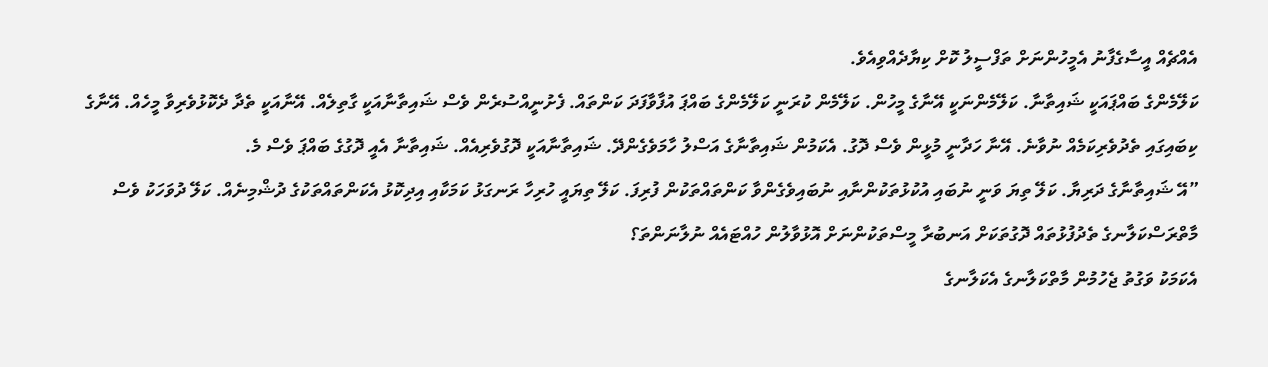އެއްޗެއް އީސާގެފާނު އެމީހުންނަށް ތަފްސީލު ކޮށް ކިޔާދެއްވިއެވެ.
ކަލޭމެންގެ ބައްޕައަކީ ޝައިތާނާ. ކަލޭމެންނަކީ އޭނާގެ މީހުން. ކަލޭމެން ކުރަނީ ކަލޭމެންގެ ބައްޕަ އުފާވާފަދަ ކަންތައް. ފެށުނީއްސުރެން ވެސް ޝައިތާނާއަކީ ގާތިލެއް. އޭނާއަކީ ތެދާ ދެކޮޅުވެރިވާ މީހެއް. އޭނާގެ ކިބައިގައި ތެދުވެރިކަމެއް ނުވާނެ. އޭނާ ހަދާނީ މުޅީން ވެސް ދޮގު. އެކަމުން ޝައިތާނާގެ އަސްލު ހާމަވެގެންދޭ. ޝައިތާނާއަކީ ދޮގުވެރިއެއް. ޝައިތާނާ އެއީ ދޮގުގެ ބައްޕަ ވެސް މެ.
”އޭ ޝައިތާނާގެ ދަރިޔާ. ކަލޭ ތިޔަ ވަނީ ނުބައި އުކުޅުތަކުންނާއި ނުބައިވެގެންވާ ކަންތައްތަކުން ފުރިފަ. ކަލޭ ތިޔައީ ހުރިހާ ރަނގަޅު ކަމަކާއި އިދިކޮޅު އެކަންތައްތަކުގެ ދުޝްމިނެއް. ކަލޭ ދުވަހަކު ވެސް މާތްރަސްކަލާނގެ ތެދުފުޅުތައް ދޮގުތަކަށް އަނބުރާ މީސްތަކުންނަށް އޮޅުވާލުން ހުއްޓައެއް ނުލާނަންތަ؟
އެކަމަކު ވަގުތު ޖެހުމުން މާތްކަލާނގެ އެކަލާނގެ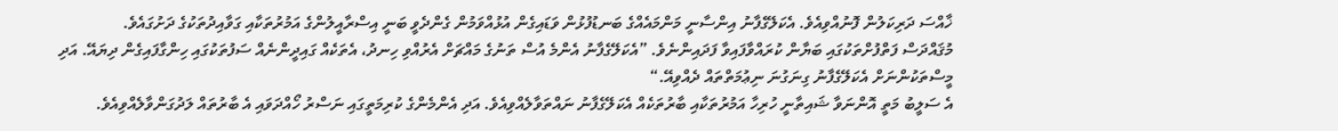ޚާއްސަ ދަރިކަލުން ފޮނުއްވިއެވެ. އެކަލޭގެފާނު އިންސާނީ މަންމައެއްގެ ބަނޑުފުޅުން ވަޑައިގެން އުޅުއްވަމުން ގެންދެވީ ބަނީ އިސްރާއީލުންގެ އަމުރުތަކާއި ގަވާއިދުތަކުގެ ދަށުގައެވެ.
މުޤައްދަސް ފަތްފުށްތަކުގައި ބަޔާން ކުރައްވާފައިވާ ފަދައިންނެވެ. ”އެކަލޭގެފާނު އެންމެ އުސް ތަނުގެ މައްޗަށް އެރުއްވި ހިނދު، އެތަކެއް ގައިދީންނެއް ސަފުތަކުގައި ހިންގާފައިގެން ދިޔައޭ. އަދި މީސްތަކުންނަށް އެކަލޭގެފާނު ގިނަގުނަ ނިޢުމަތްތައް ދެއްވިއޭ.“
އެ ސަލީބު މަތީ އޮންނަވާ ޝައިތާނީ ހުރިހާ އަމުރުތަކާއި ބާރުތަކެއް އެކަލޭގެފާނު ނައްތަވާލެއްވިއެވެ. އަދި އެންމެންގެ ކުރިމަތީގައި ނަސްރު ހޯއްދަވައި އެ ބާރުތައް ލަދުގަންވާލެއްވިއެވެ.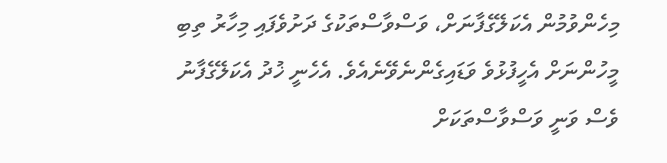މިހެންވުމުން އެކަލޭގެފާނަށް، ވަސްވާސްތަކުގެ ދަށުވެފައި މިހާރު ތިބި މީހުންނަށް އެހީފުޅުވެ ވަޑައިގެންނެވޭނެއެވެ. އެހެނީ ޚުދު އެކަލޭގެފާނު ވެސް ވަނީ ވަސްވާސްތަކަށް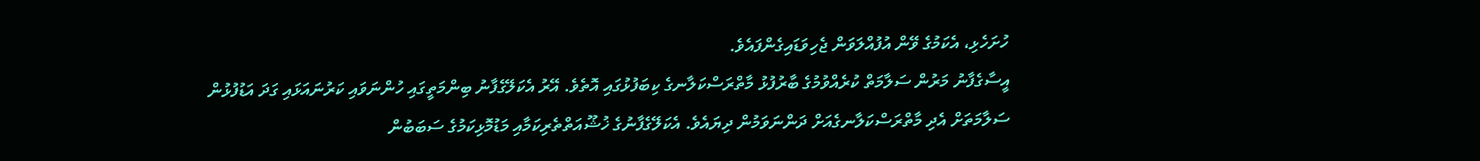ހުށަހެޅި، އެކަމުގެ ވޭން އުފުއްލަވަން ޖެހިވަޑައިގެންފައެވެ.
އީސާގެފާނު މަރުން ސަލާމަތް ކުރެއްވުމުގެ ބާރުފުޅު މާތްރަސްކަލާނގެ ކިބަފުޅުގައި އޮތެވެ. އޭރު އެކަލޭގެފާނު ބިންމަތީގައި ހުންނަވައި ކަރުނައަޅައި ގަދަ އަޑުފުޅުން ސަލާމަތަށް އެދި މާތްރަސްކަލާނގެއަށް ދަންނަވަމުން ދިޔައެވެ. އެކަލޭގެފާނުގެ ޚުޝޫއަތްތެރިކަމާއި މަޑުމޮޅިކަމުގެ ސަބަބުން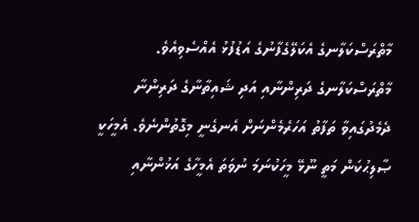މާތްރަސްކަލާނގެ އެކަލޭގެފާނުގެ އަޑުފުޅު އެއްސެވިއެވެ.
މާތްރަސްކަލާނގެ ދަރިންނާއި އަދި ޝައިތާނާގެ ދަރިންނާ ދެމެދުގައިވާ ތަފާތު އަހަރެމެންނަށް އެނގެނީ މިގޮތުންނެވެ. އެމީހަކީ ޞާލިޙުކަން މަތީ ނޫޅޭ މީހަކުނަމަ ނުވަތަ އެމީހާގެ އަޚުންނާއި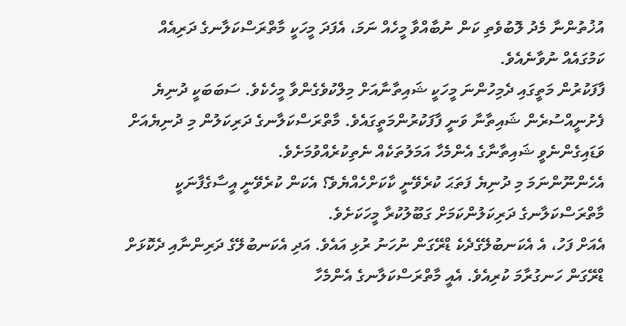އުޚުތުންނާ މެދު ލޮބުވެތި ކަން ނުބާއްވާ މީހެއް ނަމަ، އެފަދަ މީހަކީ މާތްރަސްކަލާނގެ ދަރިއެއް ކަމުގައެއް ނުވާނެއެވެ.
ފާފަކުރުން މަތީގައި ދެމިހުންނަ މީހަކީ ޝައިތާނާއަށް މިލްކުވެގެންވާ މީހެކެވެ. ސަބަބަކީ ދުނިޔެ ފެށުނީއްސުރެން ޝައިތާނާ ވަނީ ފާފަކުރުންމަތީގައެވެ. މާތްރަސްކަލާނގެ ދަރިކަލުން މި ދުނިޔެއަށް ވަޑައިގެންނެވީ ޝައިތާނާގެ އެންމެހާ އަމަލުތަކެއް ނެތިކުރެއްވުމަށެވެ.
އެހެންނޫންނަމަ މި ދުނިޔެ ފަތަޙަ ކުރެވޭނީ ކާކަށްހެއްޔެވެ؟ އެކަން ކުރެވޭނީ އީސާގެފާނަކީ މާތްރަސްކަލާނގެ ދަރިކަލުންކަމަށް ގަބޫލުކުރާ މީހަކަށެވެ.
އެއަށް ފަހު، އެ އެކަނބުލޭގެދެކެ ޑްރޭގަން ނުހަނު ރުޅި އައެވެ. އަދި އެކަނބުލޭގެ ދަރިންނާއި ދެކޮޅަށް ޑްރޭގަން ހަނގުރާމަ ކުރިއެވެ. އެއީ މާތްރަސްކަލާނގެ އެންމެހާ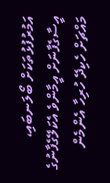އަމުރުފުޅުތަކަށް ބޯލަނބައި، އީސާގެފާނަށް އީމާންވެ އެކަލޭގެފާނުގެ މައްޗަށް ހެކިދޭ ހުރިހާ އެންމެން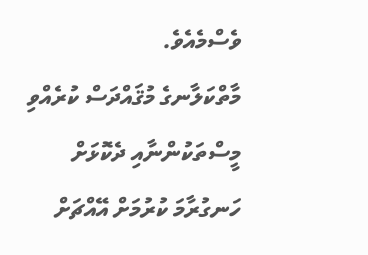ވެސްމެއެވެ.
މާތްކަލާނގެ މުޤައްދަސް ކުރެއްވި މީސްތަކުންނާއި ދެކޮޅަށް ހަނގުރާމަ ކުރުމަށް އޭއްޗަށް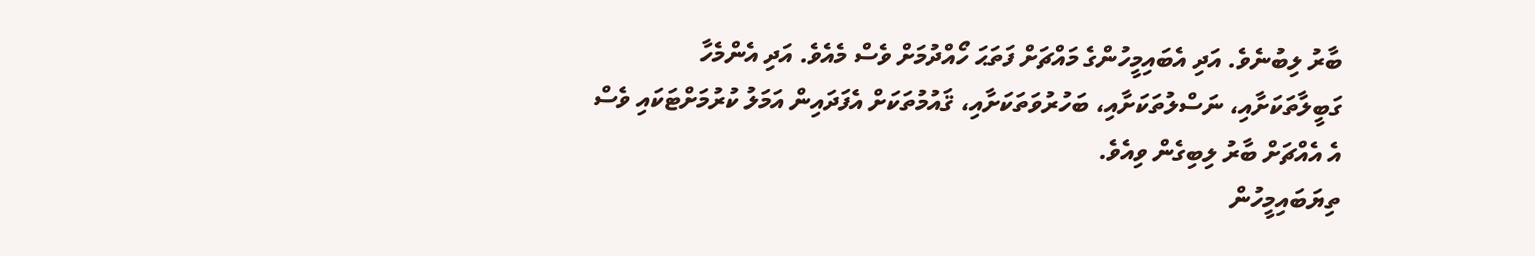ބާރު ލިބުނެވެ. އަދި އެބައިމީހުންގެ މައްޗަށް ފަތަޙަ ހޯއްދުމަށް ވެސް މެއެވެ. އަދި އެންމެހާ ގަބީލާތަކަށާއި، ނަސްލުތަކަށާއި، ބަހުރުވަތަކަށާއި، ޤައުމުތަކަށް އެފަދައިން އަމަލު ކުރުމަށްޓަކައި ވެސް އެ އެއްޗަށް ބާރު ލިބިގެން ވިއެވެ.
ތިޔަބައިމީހުން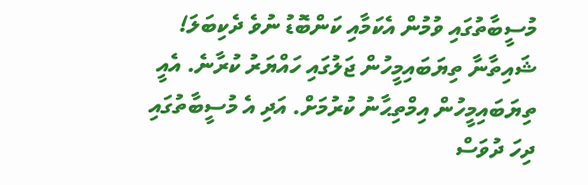މުސީބާތުގައި ވުމުން އެކަމާއި ކަންބޮޑު ނުވެ ދެކިބަލަ! ޝައިތާނާ ތިޔަބައިމީހުން ޖަލުގައި ހައްޔަރު ކުރާނެ. އެއީ ތިޔަބައިމީހުން އިމްތިޙާނު ކުރުމަށް. އަދި އެ މުސީބާތުގައި ދިހަ ދުވަސް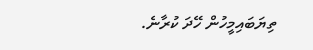ތިޔަބައިމީހުން ހޭދަ ކުރާނެ.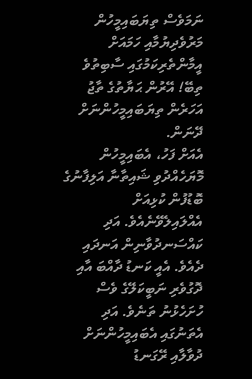ނަމަވެސް ތިޔަބައިމީހުން މަރުވެދިޔުމާއި ހަމައަށް އީމާންތެރިކަމުގައި ސާބިތުވެ ތިބޭ! އޭރުން ޙަޔާތުގެ ތާޖު އަހަރެން ތިޔަބައިމީހުންނަށް ދޭނަން.
އެއަށް ފަހު، އެބައިމީހުން މޮޔަހެއްދުވި ޝައިތާނާ އަލިފާނުގެ ބޮޑުފުން ކުޅިއަށް އެއްލައިލެވޭނެއެވެ. އަދި ކައްސަނދުވާނިން އަނދައި ދެއެވެ. އެއީ ކަނޑު ދާއްބަ އާއި ދޮގުވެރި ނަބީކަލޭގެ ވެސް ހުށަހެޅުނު ތަނެވެ. އަދި އެތަނުގައި އެބައިމީހުންނަށް ދުވާލާއި ރޭގަނޑު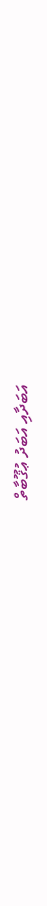އަބަދާއި އަބަދު ޢުޤޫބާތް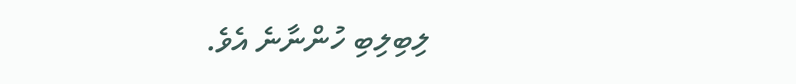ލިބިލިބި ހުންނާނެ އެވެ.